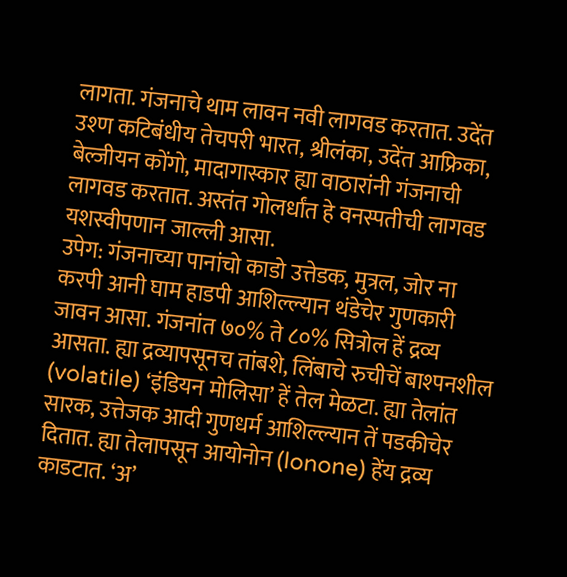लागता. गंजनाचे थाम लावन नवी लागवड करतात. उदेंत उश्ण कटिबंधीय तेचपरी भारत, श्रीलंका, उदेंत आफ्रिका, बेल्जीयन कोंगो, मादागास्कार ह्या वाठारांनी गंजनाची लागवड करतात. अस्तंत गोलर्धांत हे वनस्पतीची लागवड यशस्वीपणान जाल्ली आसा.
उपेग: गंजनाच्या पानांचो काडो उत्तेडक, मुत्रल, जोर ना करपी आनी घाम हाडपी आशिल्ल्यान थंडेचेर गुणकारी जावन आसा. गंजनांत ७०% ते ८०% सित्रोल हें द्रव्य आसता. ह्या द्रव्यापसूनच तांबशे, लिंबाचे रुचीचें बाश्पनशील (volatile) ‘इंडियन मोलिसा’ हें तेल मेळटा. ह्या तेलांत सारक, उत्तेजक आदी गुणधर्म आशिल्ल्यान तें पडकीचेर दितात. ह्या तेलापसून आयोनोन (lonone) हेंय द्रव्य काडटात. ‘अ’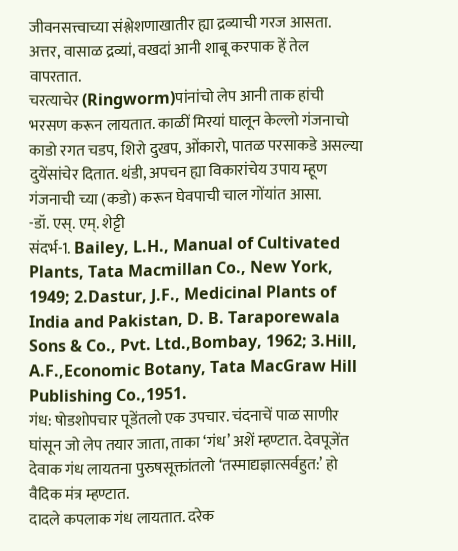जीवनसत्त्वाच्या संश्लेशणाखातीर ह्या द्रव्याची गरज आसता. अत्तर, वासाळ द्रव्यां, वखदां आनी शाबू करपाक हें तेल वापरतात.
चरत्याचेर (Ringworm)पांनांचो लेप आनी ताक हांची भरसण करून लायतात. काळीं मिरयां घालून केल्लो गंजनाचो काडो रगत चडप, शिरो दुखप, ओंकारो, पातळ परसाकडे असल्या दुयेंसांचेर दितात. थंडी, अपचन ह्या विकारांचेय उपाय म्हूण गंजनाची च्या (कडो) करून घेवपाची चाल गोंयांत आसा.
-डॉ. एस्. एम्. शेट्टी
संदर्भ-1. Bailey, L.H., Manual of Cultivated Plants, Tata Macmillan Co., New York, 1949; 2.Dastur, J.F., Medicinal Plants of India and Pakistan, D. B. Taraporewala Sons & Co., Pvt. Ltd.,Bombay, 1962; 3.Hill, A.F.,Economic Botany, Tata MacGraw Hill Publishing Co.,1951.
गंध: षोडशोपचार पूडेंतलो एक उपचार. चंदनाचें पाळ साणीर घांसून जो लेप तयार जाता, ताका ‘गंध’ अशें म्हण्टात. देवपूजेंत देवाक गंध लायतना पुरुषसूक्तांतलो ‘तस्माद्यज्ञात्सर्वहुत:’ हो वैदिक मंत्र म्हण्टात.
दादले कपलाक गंध लायतात. दरेक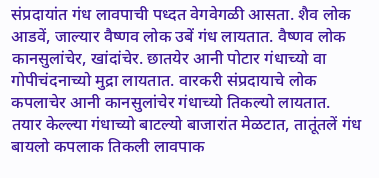संप्रदायांत गंध लावपाची पध्दत वेगवेगळी आसता. शैव लोक आडवें, जाल्यार वैष्णव लोक उबें गंध लायतात. वैष्णव लोक कानसुलांचेर, खांदांचेर. छातयेर आनी पोटार गंधाच्यो वा गोपीचंदनाच्यो मुद्रा लायतात. वारकरी संप्रदायाचे लोक कपलाचेर आनी कानसुलांचेर गंधाच्यो तिकल्यो लायतात.
तयार केल्ल्या गंधाच्यो बाटल्यो बाजारांत मेळटात, तातूंतलें गंध बायलो कपलाक तिकली लावपाक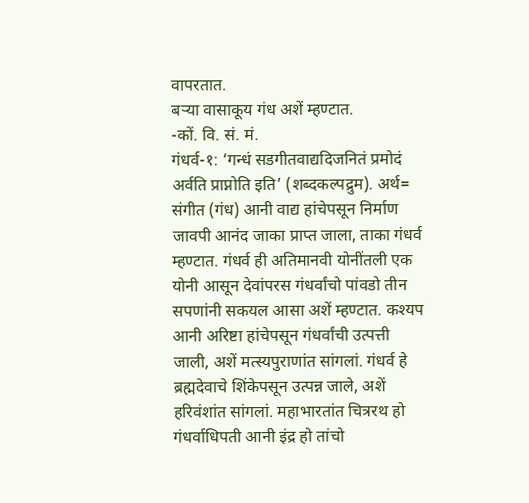वापरतात.
बऱ्या वासाकूय गंध अशें म्हण्टात.
-कों. वि. सं. मं.
गंधर्व-१: ‘गन्धं सडगीतवाद्यदिजनितं प्रमोदं अर्वति प्राप्नोति इति’ (शब्दकल्पद्रुम). अर्थ= संगीत (गंध) आनी वाद्य हांचेपसून निर्माण जावपी आनंद जाका प्राप्त जाला, ताका गंधर्व म्हण्टात. गंधर्व ही अतिमानवी योनींतली एक योनी आसून देवांपरस गंधर्वांचो पांवडो तीन सपणांनी सकयल आसा अशें म्हण्टात. कश्यप आनी अरिष्टा हांचेपसून गंधर्वांची उत्पत्ती जाली, अशें मत्स्यपुराणांत सांगलां. गंधर्व हे ब्रह्मदेवाचे शिंकेपसून उत्पन्न जाले, अशें हरिवंशांत सांगलां. महाभारतांत चित्ररथ हो गंधर्वाधिपती आनी इंद्र हो तांचो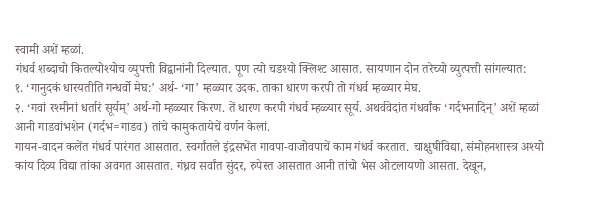स्वामी अशें म्हळां.
गंधर्व शब्दाचो कितल्योश्योच व्युपत्ती विद्वानांनी दिल्यात. पूण त्यो चडश्यो क्लिश्ट आसात. सायणान दोन तरेच्यो व्युत्पत्ती सांगल्यात:
१. ‘गानुदकं धारयतीति गन्धर्वो मेघ:’ अर्थ- ‘गा’ म्हळ्यार उदक. ताका धारण करपी तो गंधर्व म्हळ्यार मेघ.
२. ‘गवां रश्मीनां धर्तारं सूर्यम्’ अर्थ-गो म्हळ्यार किरण. तें धारण करपी गंधर्व म्हळ्यार सूर्य. अथर्ववेदांत गंधर्वांक ‘गर्दभनादिन्’ अशें म्हळां आनी गाडवांभशेन (गर्दभ=गाडव) तांचे कामुकतायेचें वर्णन केलां.
गायन-वादन कलेंत गंधर्व पारंगत आसतात. स्वर्गांतले इंद्रसभेंत गावपा-वाजोवपाचें काम गंधर्व करतात. चाक्षुषीविद्या, संमोहनशास्त्र अश्यो कांय दिव्य विद्या तांका अवगत आसतात. गंध्रव सर्वांत सुंदर, रुपेस्त आसतात आनी तांचो भेस ओटलायणो आसता. देखून,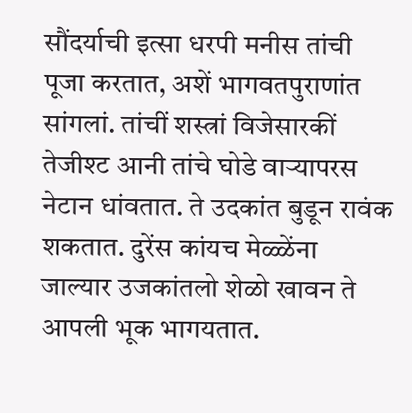सौंदर्याची इत्सा धरपी मनीस तांची पूजा करतात, अशें भागवतपुराणांत सांगलां. तांचीं शस्त्रां विजेसारकीं तेजीश्ट आनी तांचे घोडे वाऱ्यापरस नेटान धांवतात. ते उदकांत बुडून रावंक शकतात. दुरेंस कांयच मेळ्ळेंना जाल्यार उजकांतलो शेळो खावन ते आपली भूक भागयतात.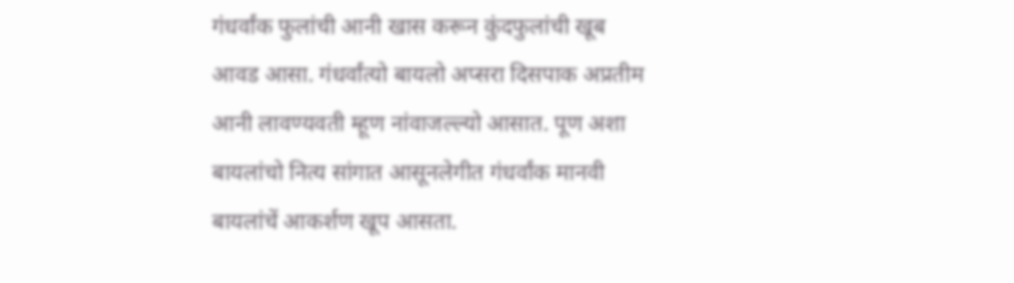गंधर्वांक फुलांची आनी खास करून कुंदफुलांची खूब आवड आसा. गंधर्वांत्यो बायलो अप्सरा दिसपाक अप्रतीम आनी लावण्यवती म्हूण नांवाजल्ल्यो आसात. पूण अशा बायलांचो नित्य सांगात आसूनलेगीत गंधर्वांक मानवी बायलांचें आकर्शण खूप आसता.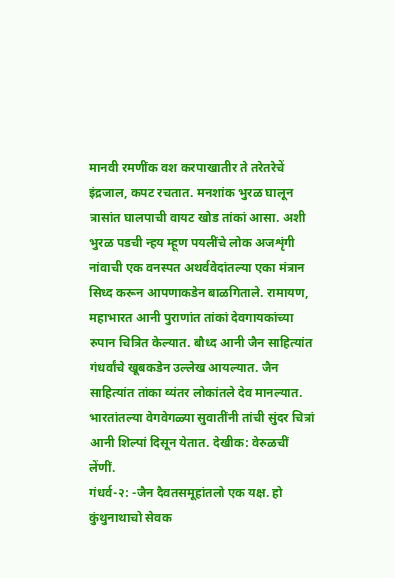मानवी रमणींक वश करपाखातीर ते तरेतरेचें इंद्रजाल, कपट रचतात. मनशांक भुरळ घालून त्रासांत घालपाची वायट खोड तांकां आसा. अशी भुरळ पडची न्हय म्हूण पयलींचे लोक अजशृंगी नांवाची एक वनस्पत अथर्ववेदांतल्या एका मंत्रान सिध्द करून आपणाकडेन बाळगिताले. रामायण, महाभारत आनी पुराणांत तांकां देवगायकांच्या रुपान चित्रित केल्यात. बौध्द आनी जैन साहित्यांत गंधर्वांचे खूबकडेन उल्लेख आयल्यात. जैन साहित्यांत तांका व्यंतर लोकांतले देव मानल्यात. भारतांतल्या वेगवेगळ्या सुवातींनी तांची सुंदर चित्रां आनी शिल्पां दिसून येतात. देखीक: वेरुळचीं लेंणीं.
गंधर्व-२: -जैन दैवतसमूहांतलो एक यक्ष. हो कुंथुनाथाचो सेवक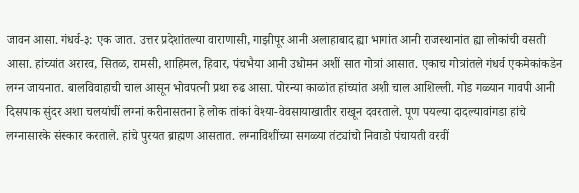जावन आसा. गंधर्व-३: एक जात. उत्तर प्रदेशांतल्या वाराणासी, गाझीपूर आनी अलाहाबाद ह्या भागांत आनी राजस्थानांत ह्या लोकांची वसती आसा. हांच्यांत अरारव, सितळ, रामसी, शाहिमल, हिवार, पंचभैया आनी उधोमन अशीं सात गोत्रां आसात. एकाच गोत्रांतले गंधर्व एकमेकांकडेन लग्न जायनात. बालविवाहाची चाल आसून भोवपत्नी प्रथा रुढ आसा. पोरन्या काळांत हांच्यांत अशी चाल आशिल्ली. गोड गळ्यान गावपी आनी दिसपाक सुंदर अशा चलयांचीं लग्नां करीनासतना हे लोक तांकां वेश्या-वेवसायाखातीर राखून दवरताले. पूण पयल्या दादल्यावांगडा हांचे लग्नासारके संस्कार करताले. हांचे पुरयत ब्राह्मण आसतात. लग्नाविशींच्या सगळ्या तंट्यांचो निवाडो पंचायती वरवीं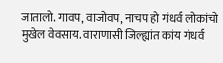जातालो. गावप, वाजोवप, नाचप हो गंधर्व लोकांचो मुखेल वेवसाय. वाराणासी जिल्ह्यांत कांय गंधर्व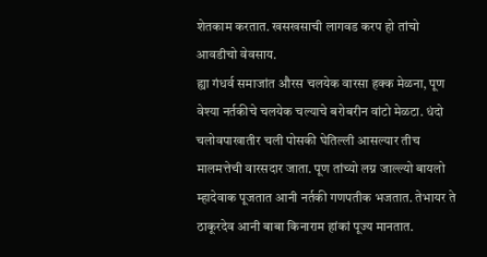शेतकाम करतात. खसखसाची लागवड करप हो तांचो आवडीचो वेवसाय.
ह्या गंधर्व समाजांत औरस चलयेक वारसा हक्क मेळना, पूण वेश्या नर्तकीचे चलयेक चल्याचे बरोबरीन वांटो मेळटा. धंदो चलोवपाखातीर चली पोसकी घेतिल्ली आसल्यार तीच मालमत्तेची वारसदार जाता. पूण तांच्यो लग्न जाल्ल्यो बायलो म्हादेवाक पूजतात आनी नर्तकी गणपतीक भजतात. तेभायर ते ठाकूरदेव आनी बाबा किनाराम हांकां पूज्य मानतात.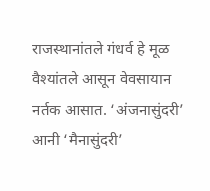राजस्थानांतले गंधर्व हे मूळ वैश्यांतले आसून वेवसायान नर्तक आसात. ‘अंजनासुंदरी’ आनी ‘मैनासुंदरी’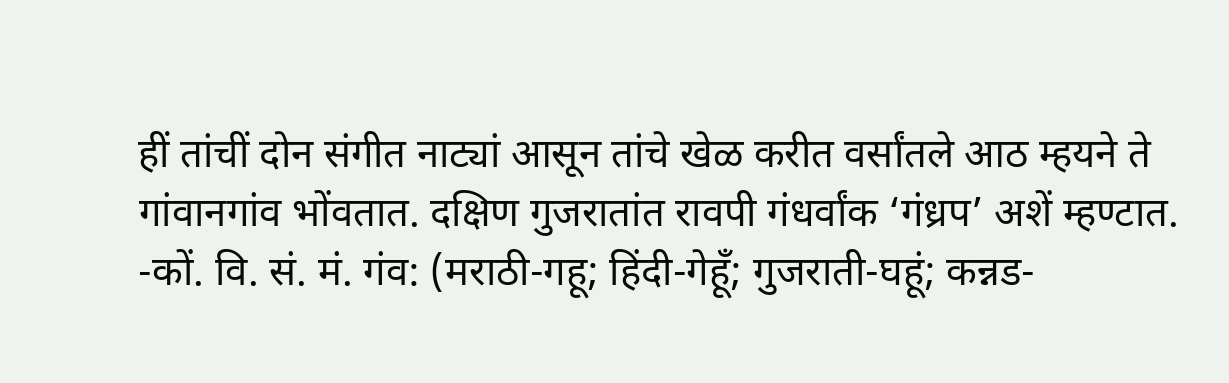हीं तांचीं दोन संगीत नाट्यां आसून तांचे खेळ करीत वर्सांतले आठ म्हयने ते गांवानगांव भोंवतात. दक्षिण गुजरातांत रावपी गंधर्वांक ‘गंध्रप’ अशें म्हण्टात.
-कों. वि. सं. मं. गंव: (मराठी-गहू; हिंदी-गेहूँ; गुजराती-घहूं; कन्नड-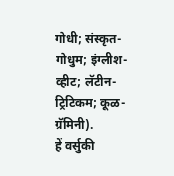गोधी; संस्कृत-गोधुम; इंग्लीश-व्हीट; लॅटीन-ट्रिटिकम; कूळ-ग्रॅमिनी).
हें वर्सुकी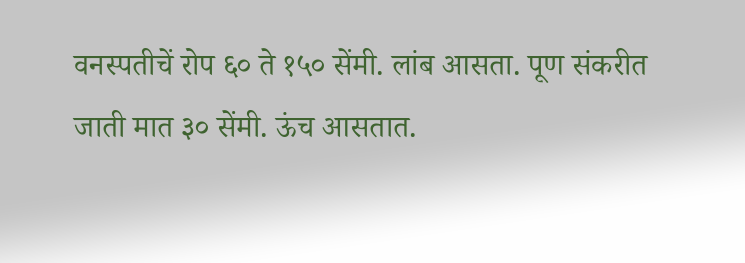वनस्पतीचें रोप ६० ते १५० सेंमी. लांब आसता. पूण संकरीत जाती मात ३० सेंमी. ऊंच आसतात.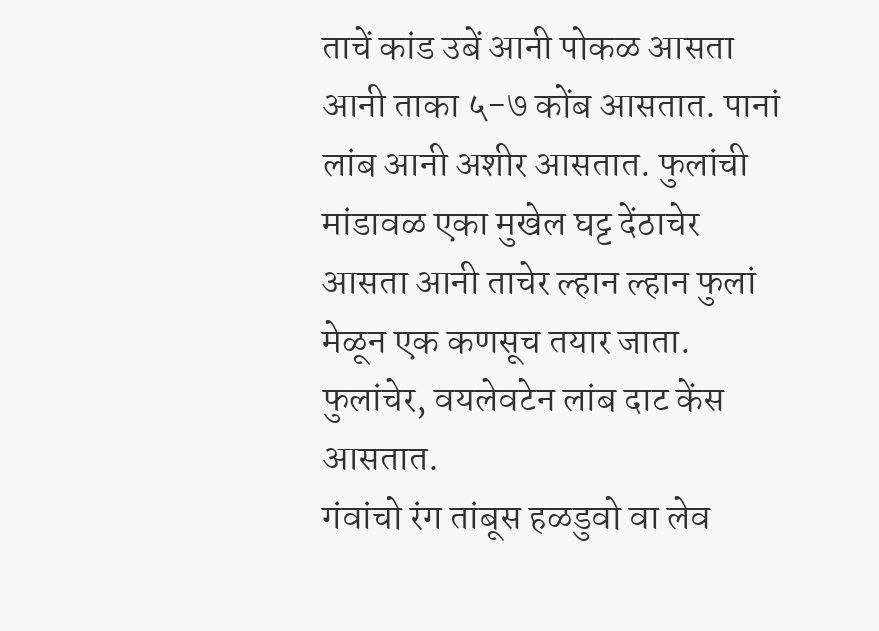ताचें कांड उबें आनी पोकळ आसता आनी ताका ५-७ कोंब आसतात. पानां लांब आनी अशीर आसतात. फुलांची मांडावळ एका मुखेल घट्ट देंठाचेर आसता आनी ताचेर ल्हान ल्हान फुलां मेळून एक कणसूच तयार जाता. फुलांचेर, वयलेवटेन लांब दाट केंस आसतात.
गंवांचो रंग तांबूस हळडुवो वा लेव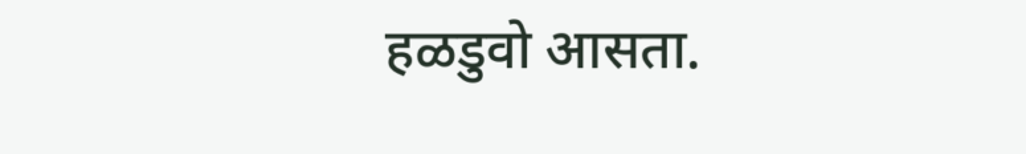हळडुवो आसता.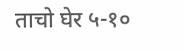ताचो घेर ५-१०